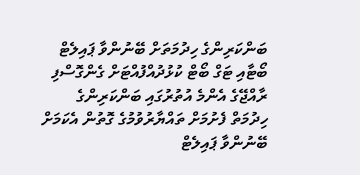ބަންކަރިންގެ ހިދުމަތަށް ބޭނުންވާ ޕައިލެޓް ބޯޓާއި ޓަގް ބޯޓް ކުޅުދުއްފުއްޓަށް ގެންގޮސްފި
ރާއްޖޭގެ އެންމެ އުތުރުގައި ބަންކަރިންގެ ހިދުމަތް ފެށުމަށް ތައްޔާރުވުމުގެ ގޮތުން އެކަމަށް ބޭނުންވާ ޕައިލެޓް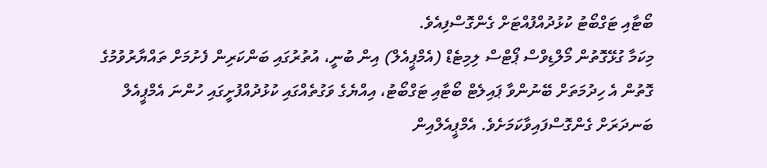ބޯޓާއި ޓަގްބޯޓު ކުޅުދުއްފުއްޓަށް ގެންގޮސްފިއެވެ.
މިކަމާ ގުޅޭގޮތުން މޯލްޑިވްސް ޕޯޓްސް ލިމިޓެޑް (އެމްޕީއެލް) އިން ބުނީ، އުތުރުގައި ބަންކަރިން ފެށުމަށް ތައްޔާރުވުމުގެ ގޮތުން އެ ހިދުމަތަށް ބޭނުންވާ ޕައިލެޓް ބޯޓާއި ޓަގްބޯޓު، އިއްޔެގެ ވަގުތެއްގައި ކުޅުދުއްފުށީގައި ހުންނަ އެމްޕީއެލް ބަނދަރަށް ގެންގޮސްފައިވާކަމަށެވެ. އެމްޕީއެލްއިން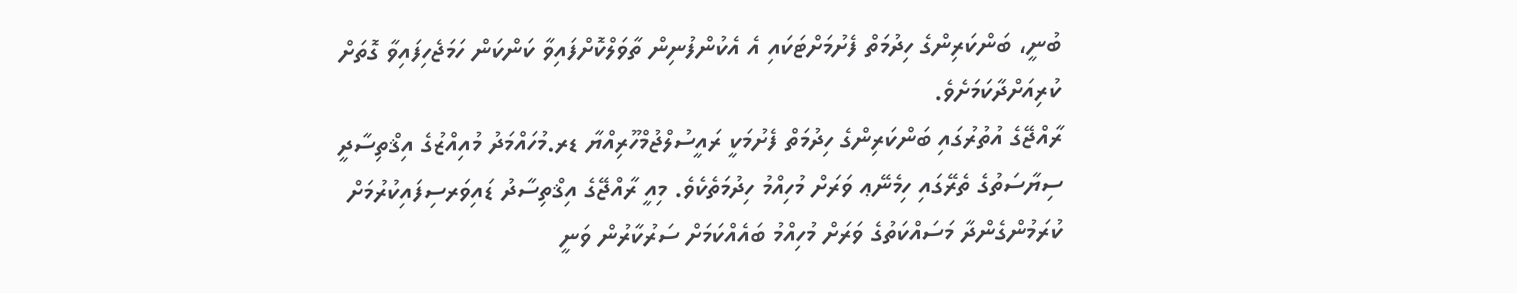ބުނީ، ބަންކަރިންގެ ހިދުމަތް ފެށުމަށްޓަކައި އެ އެކުންފުނިން ތާވަލްކޮށްފައިވާ ކަންކަން ހަމަޖެހިފައިވާ ގޮތަށް ކުރިއަށްދާކަމަށެވެ.
ރާއްޖޭގެ އުތުރުގައި ބަންކަރިންގެ ހިދުމަތް ފެށުމަކީ ރައީސުލްޖުމްހޫރިއްޔާ ޑރ.މުހައްމަދު މުއިއްޒުގެ އިޤްތިސާދީ ސިޔާސަތުގެ ތެރޭގައި ހިމެނޭޢ ވަރަށް މުހިއްމު ހިދުމަތެކެވެ. މިއީ ރާއްޖޭގެ އިޤްތިސާދު ޑައިވަރސިފައިކުރުމަށް ކުރަމުންގެންދާ މަސައްކަތުގެ ވަރަށް މުހިއްމު ބައެއްކަމަށް ސަރުކާރުން ވަނީ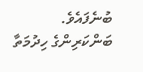ބުނެފައެވެ.
ބަންކަރިންގެ ހިދުމަތާ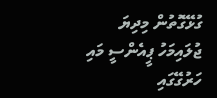ގުޅޭގޮތުން މިދިޔަ ޖުލައިމަހު ޕީއެންސީ މައި ހަރުގޭގައި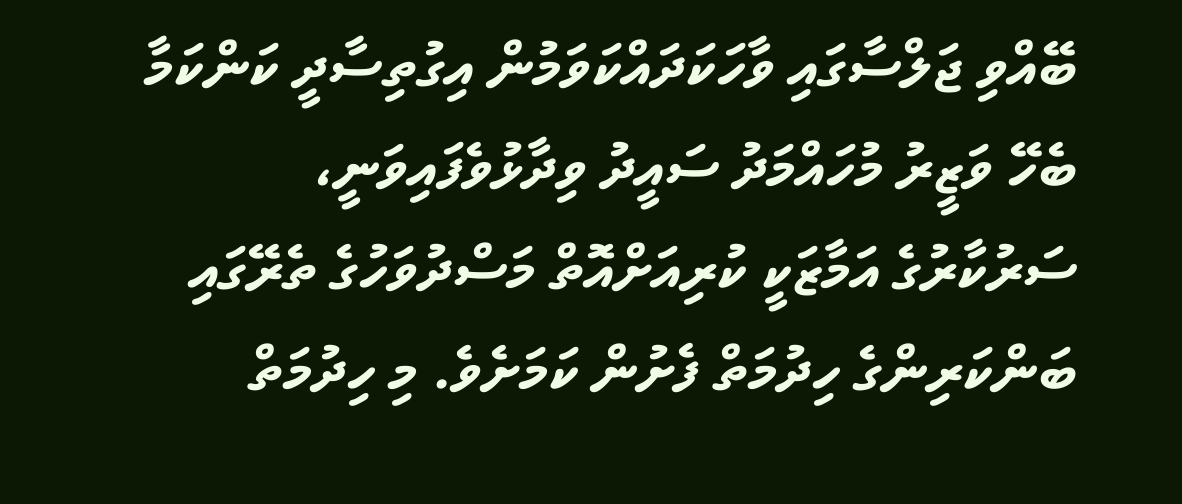ބޭއްވި ޖަލްސާގައި ވާހަކަދައްކަވަމުން އިގުތިސާދީ ކަންކަމާ ބެހޭ ވަޒީރު މުހައްމަދު ސައީދު ވިދާޅުވެފައިވަނީ، ސަރުކާރުގެ އަމާޒަކީ ކުރިއަށްއޮތް މަސްދުވަހުގެ ތެރޭގައި ބަންކަރިންގެ ހިދުމަތް ފެށުން ކަމަށެވެ. މި ހިދުމަތް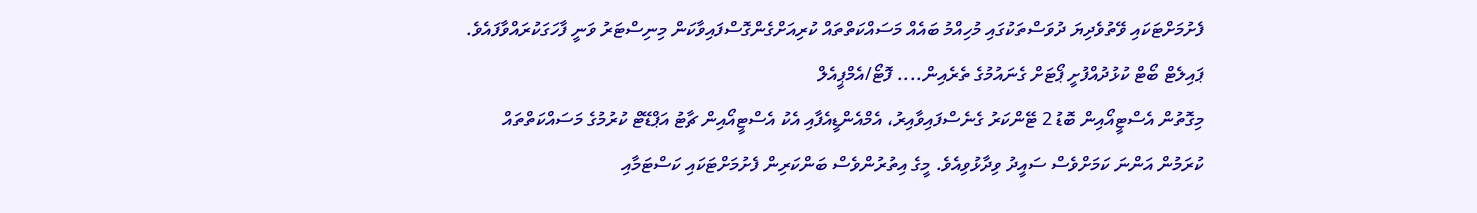ފެށުމަށްޓަކައި ވޭތުވެދިޔަ ދުވަސްތަކުގައި މުހިއްމު ބައެއް މަސައްކަތްތައް ކުރިއަށްގެންގޮސްފައިވާކަން މިނިސްޓަރު ވަނީ ފާހަގަކުރައްވާފައެވެ.
ޕައިލެޓް ބޯޓް ކުޅުދުއްފުށީ ޕޯޓަށް ގެނައުމުގެ ތެރެއިން.... ފޮޓޯ/އެމްޕީއެލް
މިގޮތުން އެސްޓީއޯއިން ބޮޑު 2 ޓޭންކަރު ގެނެސްފައިވާއިރު، އެމްއެންޑީއެފާއި އެކު އެސްޓީއޯއިން ޗާޓު އަޕްޑޭޓް ކުރުމުގެ މަސައްކަތްތައް ކުރަމުން އަންނަ ކަމަށްވެސް ސައީދު ވިދާޅުވިއެވެ. މީގެ އިތުރުންވެސް ބަންކަރިން ފެށުމަށްޓަކައި ކަސްޓަމާއި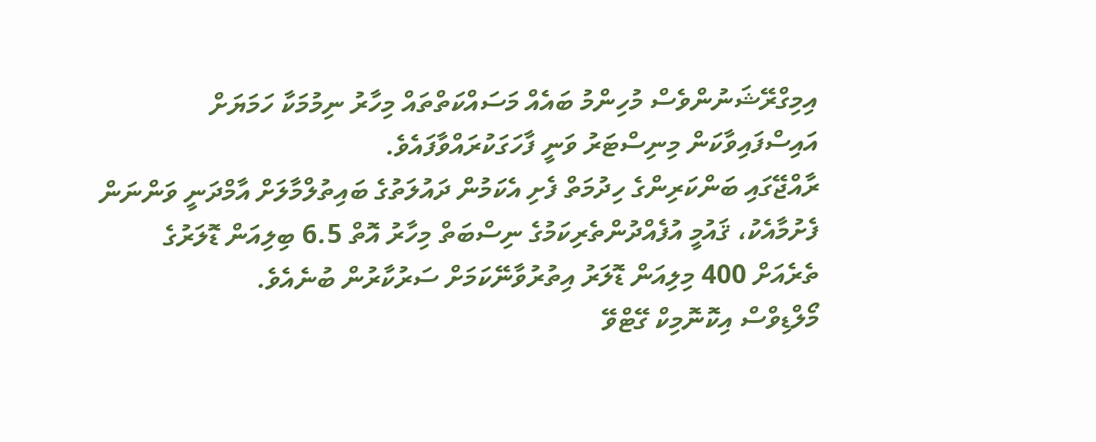އިމިގްރޭޝަނުންވެސް މުހިންމު ބައެއް މަސައްކަތްތައް މިހާރު ނިމުމަކާ ހަމަޔަށް އައިސްފައިވާކަން މިނިސްޓަރު ވަނީ ފާހަގަކުރައްވާފައެވެ.
ރާއްޖޭގައި ބަންކަރިންގެ ހިދުމަތް ފެށި އެކަމުން ދައުލަތުގެ ބައިތުލްމާލަށް އާމްދަނީ ވަންނަން ފެށުމާއެކު، ޤައުމީ އުފެއްދުންތެރިކަމުގެ ނިސްބަތް މިހާރު އޮތް 6.5 ބިލިއަން ޑޮލަރުގެ ތެރެއަށް 400 މިލިއަން ޑޮލަރު އިތުރުވާނޭކަމަށް ސަރުކާރުން ބުނެއެވެ.
މޯލްޑިވްސް އިކޮނޮމިކް ގޭޓްވޭ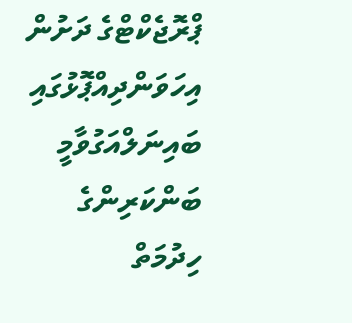ޕްރޮޖެކްޓްގެ ދަށުން އިހަވަންދިއްޕޮޅުގައި ބައިނަލްއަގުވާމީ ބަންކަރިންގެ ހިދުމަތް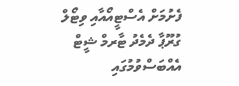ފެށުމަށް އެސްޓީއޯއާއި ވިޓޯލް ގުރޫޕާ ދެމެދު ޓާރމް ޝީޓް އެއްބަސްވުމުގައި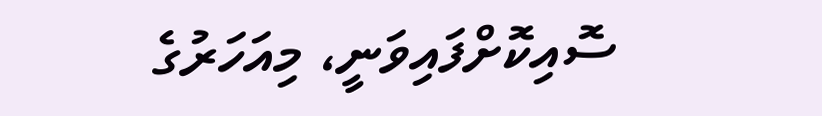ސޮއިކޮށްފައިވަނީ، މިއަހަރުގެ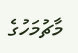މާޗުމަހުގެ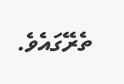ތެރޭގައެވެ.